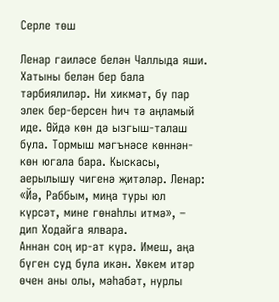Серле төш

Ленар гаиләсе белән Чаллыда яши. Хатыны белән бер бала тәрбиялиләр. Ни хикмәт, бу пар элек бер-берсен һич тә аңламый иде. Өйдә көн дә ызгыш-талаш була. Тормыш мәгънәсе көннән-көн югала бара. Кыскасы, аерылышу чигенә җитәләр. Ленар: «Йә, Раббым, миңа туры юл күрсәт, мине гөнаһлы итмә», – дип Ходайга ялвара.
Аннан соң ир-ат күрә. Имеш, аңа бүген суд була икән. Хөкем итәр өчен аны олы, мәһабәт, нурлы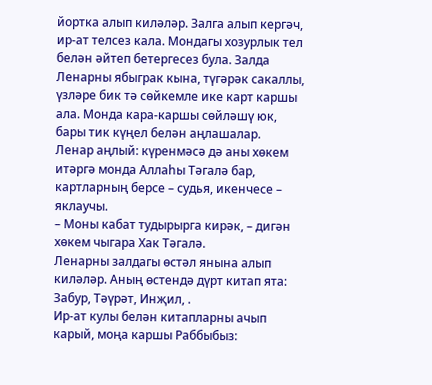йортка алып киләләр. Залга алып кергәч, ир-ат телсез кала. Мондагы хозурлык тел белән әйтеп бетергесез була. Залда Ленарны ябыграк кына, түгәрәк сакаллы, үзләре бик тә сөйкемле ике карт каршы ала. Монда кара-каршы сөйләшү юк, бары тик күңел белән аңлашалар.
Ленар аңлый: күренмәсә дә аны хөкем итәргә монда Аллаһы Тәгалә бар, картларның берсе – судья, икенчесе – яклаучы.
– Моны кабат тудырырга кирәк, – дигән хөкем чыгара Хак Тәгалә.
Ленарны залдагы өстәл янына алып киләләр. Аның өстендә дүрт китап ята: Забур, Тәүрәт, Инҗил, .
Ир-ат кулы белән китапларны ачып карый, моңа каршы Раббыбыз: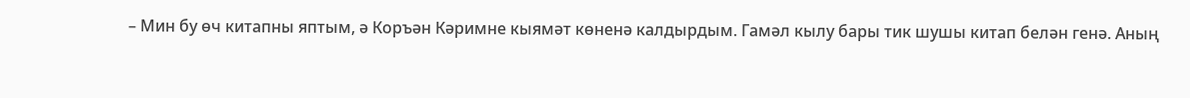– Мин бу өч китапны яптым, ә Коръән Кәримне кыямәт көненә калдырдым. Гамәл кылу бары тик шушы китап белән генә. Аның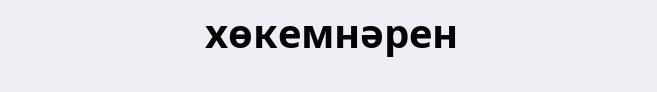хөкемнәрен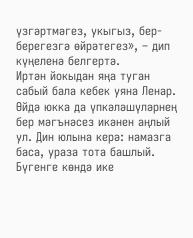үзгәртмәгез, укыгыз, бер-берегезгә өйрәтегез», – дип күңеленә белгертә.
Иртән йокыдан яңа туган сабый бала кебек уяна Ленар. Өйдә юкка да үпкәләшүләрнең бер мәгънәсез икәнен аңлый ул. Дин юлына керә: намазга баса, ураза тота башлый.
Бүгенге көндә ике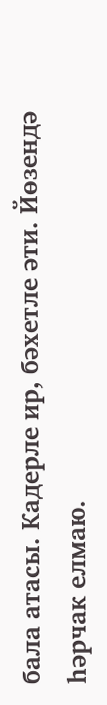бала атасы. Кадерле ир, бәхетле әти. Йөзендә һәрчак елмаю.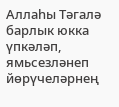Аллаһы Тәгалә барлык юкка үпкәләп, ямьсезләнеп йөрүчеләрнең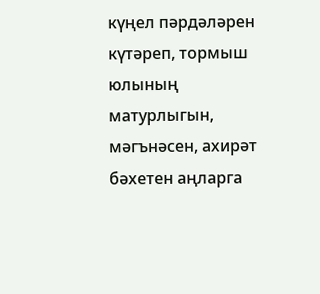күңел пәрдәләрен күтәреп, тормыш юлының матурлыгын, мәгънәсен, ахирәт бәхетен аңларга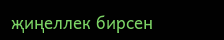җиңеллек бирсен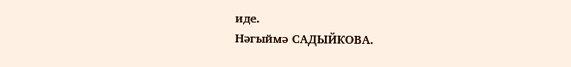иде.
Нәгыймә САДЫЙКОВА.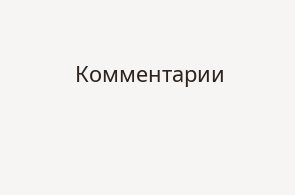Комментарии